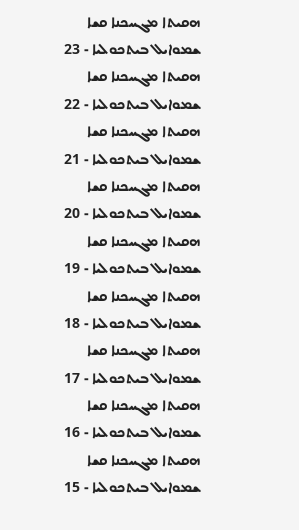ܗܩܝܬܐ ܡܓܚܟܢܐ ܩܫܐ ܫܡܘܐܝܠ ܒܝܬܟܘܠܝܐ - 23
ܗܩܝܬܐ ܡܓܚܟܢܐ ܩܫܐ ܫܡܘܐܝܠ ܒܝܬܟܘܠܝܐ - 22
ܗܩܝܬܐ ܡܓܚܟܢܐ ܩܫܐ ܫܡܘܐܝܠ ܒܝܬܟܘܠܝܐ - 21
ܗܩܝܬܐ ܡܓܚܟܢܐ ܩܫܐ ܫܡܘܐܝܠ ܒܝܬܟܘܠܝܐ - 20
ܗܩܝܬܐ ܡܓܚܟܢܐ ܩܫܐ ܫܡܘܐܝܠ ܒܝܬܟܘܠܝܐ - 19
ܗܩܝܬܐ ܡܓܚܟܢܐ ܩܫܐ ܫܡܘܐܝܠ ܒܝܬܟܘܠܝܐ - 18
ܗܩܝܬܐ ܡܓܚܟܢܐ ܩܫܐ ܫܡܘܐܝܠ ܒܝܬܟܘܠܝܐ - 17
ܗܩܝܬܐ ܡܓܚܟܢܐ ܩܫܐ ܫܡܘܐܝܠ ܒܝܬܟܘܠܝܐ - 16
ܗܩܝܬܐ ܡܓܚܟܢܐ ܩܫܐ ܫܡܘܐܝܠ ܒܝܬܟܘܠܝܐ - 15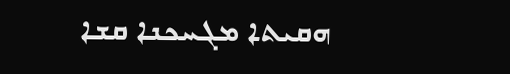ܗܩܝܬܐ ܡܓܚܟܢܐ ܩܫܐ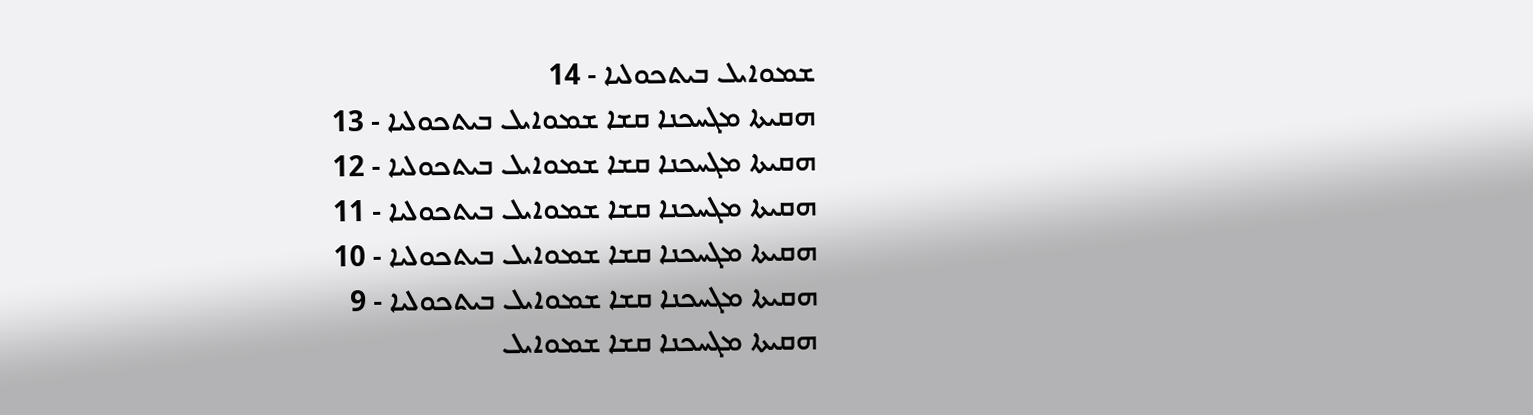ܫܡܘܐܝܠ ܒܝܬܟܘܠܝܐ - 14
ܗܩܝܬܐ ܡܓܚܟܢܐ ܩܫܐ ܫܡܘܐܝܠ ܒܝܬܟܘܠܝܐ - 13
ܗܩܝܬܐ ܡܓܚܟܢܐ ܩܫܐ ܫܡܘܐܝܠ ܒܝܬܟܘܠܝܐ - 12
ܗܩܝܬܐ ܡܓܚܟܢܐ ܩܫܐ ܫܡܘܐܝܠ ܒܝܬܟܘܠܝܐ - 11
ܗܩܝܬܐ ܡܓܚܟܢܐ ܩܫܐ ܫܡܘܐܝܠ ܒܝܬܟܘܠܝܐ - 10
ܗܩܝܬܐ ܡܓܚܟܢܐ ܩܫܐ ܫܡܘܐܝܠ ܒܝܬܟܘܠܝܐ - 9
ܗܩܝܬܐ ܡܓܚܟܢܐ ܩܫܐ ܫܡܘܐܝܠ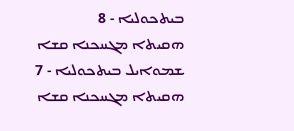ܒܝܬܟܘܠܝܐ - 8
ܗܩܝܬܐ ܡܓܚܟܢܐ ܩܫܐ ܫܡܘܐܝܠ ܒܝܬܟܘܠܝܐ - 7
ܗܩܝܬܐ ܡܓܚܟܢܐ ܩܫܐ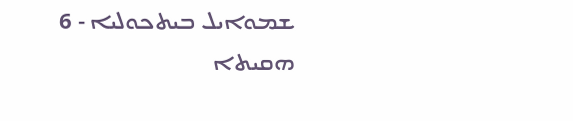ܫܡܘܐܝܠ ܒܝܬܟܘܠܝܐ - 6
ܗܩܝܬܐ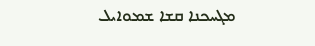ܡܓܚܟܢܐ ܩܫܐ ܫܡܘܐܝܠ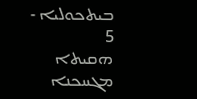ܒܝܬܟܘܠܝܐ - 5
ܗܩܝܬܐ ܡܓܚܟܢܐ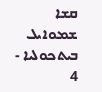ܩܫܐ ܫܡܘܐܝܠ ܒܝܬܟܘܠܝܐ - 4